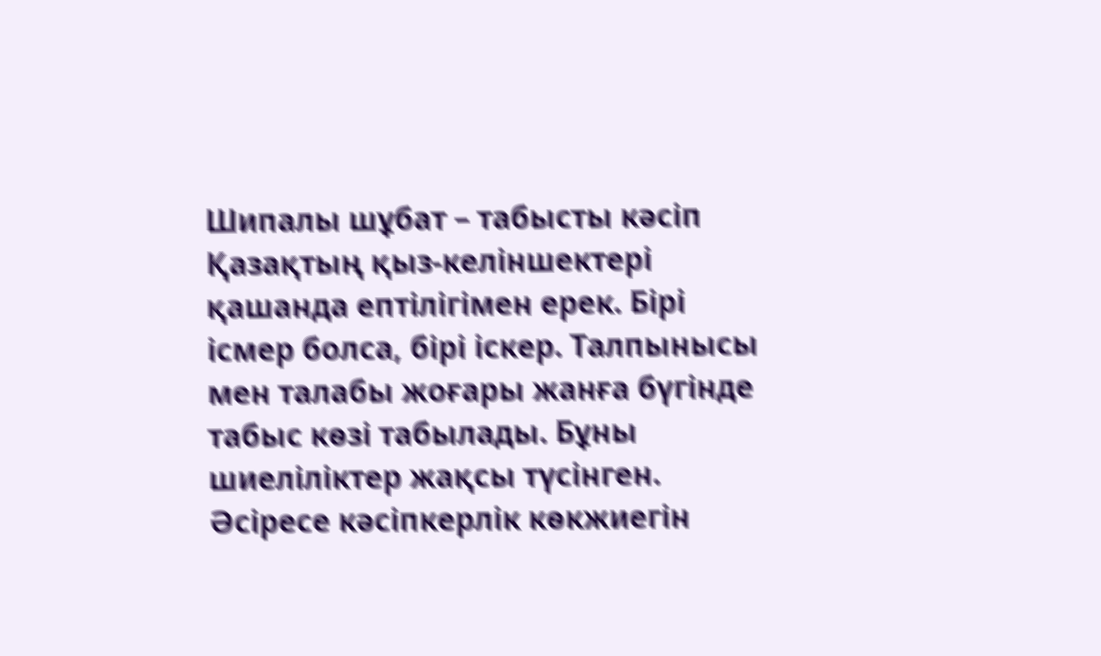Шипалы шұбат – табысты кәсіп
Қазақтың қыз-келіншектері қашанда ептілігімен ерек. Бірі ісмер болса, бірі іскер. Талпынысы мен талабы жоғары жанға бүгінде табыс көзі табылады. Бұны шиеліліктер жақсы түсінген. Әсіресе кәсіпкерлік көкжиегін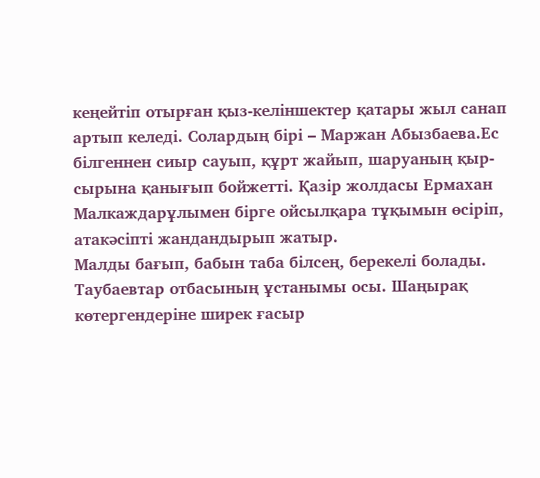кеңейтіп отырған қыз-келіншектер қатары жыл санап артып келеді. Солардың бірі – Маржан Абызбаева.Ес білгеннен сиыр сауып, құрт жайып, шаруаның қыр-сырына қанығып бойжетті. Қазір жолдасы Ермахан Малкаждарұлымен бірге ойсылқара тұқымын өсіріп, атакәсіпті жандандырып жатыр.
Малды бағып, бабын таба білсең, берекелі болады. Таубаевтар отбасының ұстанымы осы. Шаңырақ көтергендеріне ширек ғасыр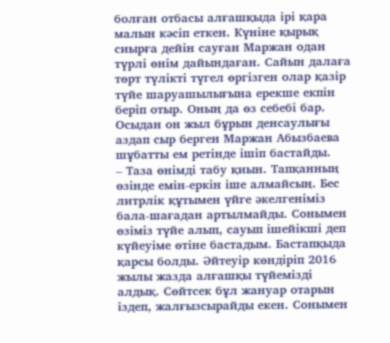болған отбасы алғашқыда ірі қара малын кәсіп еткен. Күніне қырық сиырға дейін сауған Маржан одан түрлі өнім дайындаған. Сайын далаға төрт түлікті түгел өргізген олар қазір түйе шаруашылығына ерекше екпін беріп отыр. Оның да өз себебі бар.
Осыдан он жыл бұрын денсаулығы аздап сыр берген Маржан Абызбаева шұбатты ем ретінде ішіп бастайды.
– Таза өнімді табу қиын. Тапқанның өзінде емін-еркін іше алмайсың. Бес литрлік құтымен үйге әкелгеніміз бала-шағадан артылмайды. Сонымен өзіміз түйе алып, сауып ішейікші деп күйеуіме өтіне бастадым. Бастапқыда қарсы болды. Әйтеуір көндіріп 2016 жылы жазда алғашқы түйемізді алдық. Сөйтсек бұл жануар отарын іздеп, жалғызсырайды екен. Сонымен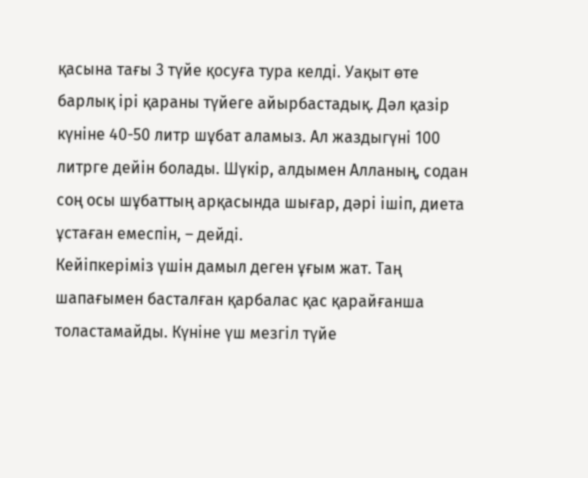қасына тағы 3 түйе қосуға тура келді. Уақыт өте барлық ірі қараны түйеге айырбастадық. Дәл қазір күніне 40-50 литр шұбат аламыз. Ал жаздыгүні 100 литрге дейін болады. Шүкір, алдымен Алланың, содан соң осы шұбаттың арқасында шығар, дәрі ішіп, диета ұстаған емеспін, – дейді.
Кейіпкеріміз үшін дамыл деген ұғым жат. Таң шапағымен басталған қарбалас қас қарайғанша толастамайды. Күніне үш мезгіл түйе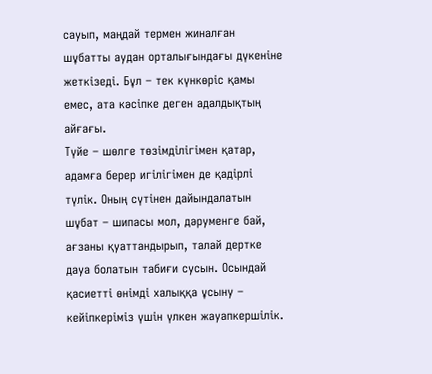сауып, маңдай термен жиналған шұбатты аудан орталығындағы дүкеніне жеткізеді. Бұл – тек күнкөріс қамы емес, ата кәсіпке деген адалдықтың айғағы.
Түйе – шөлге төзімділігімен қатар, адамға берер игілігімен де қадірлі түлік. Оның сүтінен дайындалатын шұбат – шипасы мол, дәруменге бай, ағзаны қуаттандырып, талай дертке дауа болатын табиғи сусын. Осындай қасиетті өнімді халыққа ұсыну – кейіпкеріміз үшін үлкен жауапкершілік.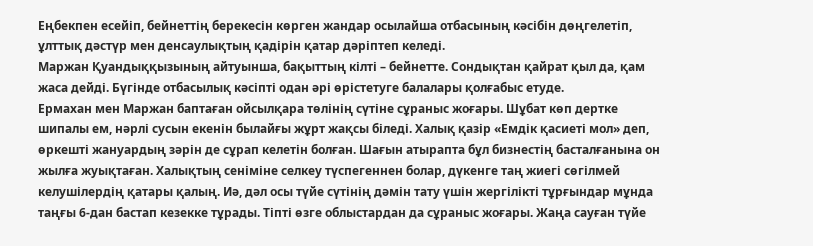Еңбекпен есейіп, бейнеттің берекесін көрген жандар осылайша отбасының кәсібін дөңгелетіп, ұлттық дәстүр мен денсаулықтың қадірін қатар дәріптеп келеді.
Маржан Қуандыққызының айтуынша, бақыттың кілті – бейнетте. Сондықтан қайрат қыл да, қам жаса дейді. Бүгінде отбасылық кәсіпті одан әрі өрістетуге балалары қолғабыс етуде.
Ермахан мен Маржан баптаған ойсылқара төлінің сүтіне сұраныс жоғары. Шұбат көп дертке шипалы ем, нәрлі сусын екенін былайғы жұрт жақсы біледі. Халық қазір «Емдік қасиеті мол» деп, өркешті жануардың зәрін де сұрап келетін болған. Шағын атырапта бұл бизнестің басталғанына он жылға жуықтаған. Халықтың сеніміне селкеу түспегеннен болар, дүкенге таң жиегі сөгілмей келушілердің қатары қалың. Иә, дәл осы түйе сүтінің дәмін тату үшін жергілікті тұрғындар мұнда таңғы 6-дан бастап кезекке тұрады. Тіпті өзге облыстардан да сұраныс жоғары. Жаңа сауған түйе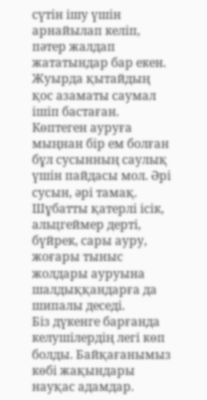сүтін ішу үшін арнайылап келіп, пәтер жалдап жататындар бар екен. Жуырда қытайдың қос азаматы саумал ішіп бастаған. Көптеген ауруға мыңнан бір ем болған бұл сусынның саулық үшін пайдасы мол. Әрі сусын, әрі тамақ. Шұбатты қатерлі ісік, альцгеймер дерті, бүйрек, сары ауру, жоғары тыныс жолдары ауруына шалдыққандарға да шипалы деседі.
Біз дүкенге барғанда келушілердің легі көп болды. Байқағанымыз көбі жақындары науқас адамдар.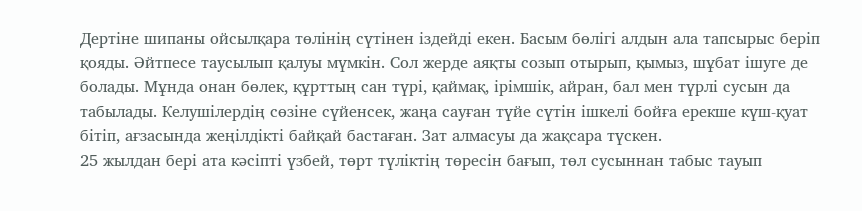Дертіне шипаны ойсылқара төлінің сүтінен іздейді екен. Басым бөлігі алдын ала тапсырыс беріп қояды. Әйтпесе таусылып қалуы мүмкін. Сол жерде аяқты созып отырып, қымыз, шұбат ішуге де болады. Мұнда онан бөлек, құрттың сан түрі, қаймақ, ірімшік, айран, бал мен түрлі сусын да табылады. Келушілердің сөзіне сүйенсек, жаңа сауған түйе сүтін ішкелі бойға ерекше күш-қуат бітіп, ағзасында жеңілдікті байқай бастаған. Зат алмасуы да жақсара түскен.
25 жылдан бері ата кәсіпті үзбей, төрт түліктің төресін бағып, төл сусыннан табыс тауып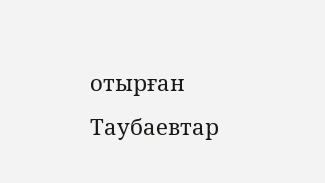отырған Таубаевтар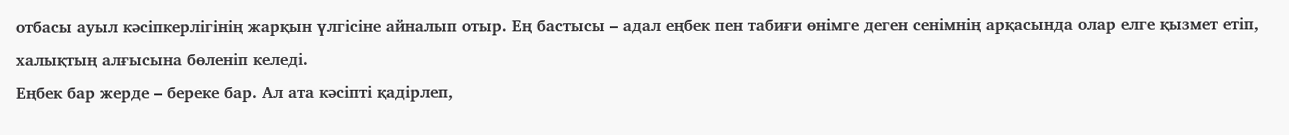отбасы ауыл кәсіпкерлігінің жарқын үлгісіне айналып отыр. Ең бастысы – адал еңбек пен табиғи өнімге деген сенімнің арқасында олар елге қызмет етіп, халықтың алғысына бөленіп келеді.
Еңбек бар жерде – береке бар. Ал ата кәсіпті қадірлеп,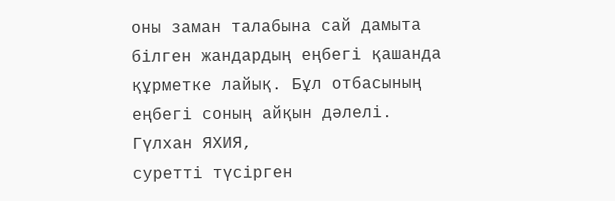оны заман талабына сай дамыта білген жандардың еңбегі қашанда құрметке лайық. Бұл отбасының еңбегі соның айқын дәлелі.
Гүлхан ЯХИЯ,
суретті түсірген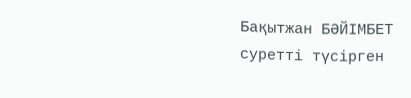Бақытжан БӘЙІМБЕТ
суретті түсірген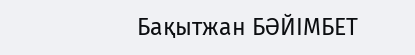Бақытжан БӘЙІМБЕТ